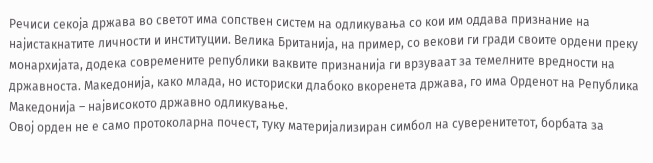Речиси секоја држава во светот има сопствен систем на одликувања со кои им оддава признание на најистакнатите личности и институции. Велика Британија, на пример, со векови ги гради своите ордени преку монархијата, додека современите републики ваквите признанија ги врзуваат за темелните вредности на државноста. Македонија, како млада, но историски длабоко вкоренета држава, го има Орденот на Република Македонија – највисокото државно одликување.
Овој орден не е само протоколарна почест, туку материјализиран симбол на суверенитетот, борбата за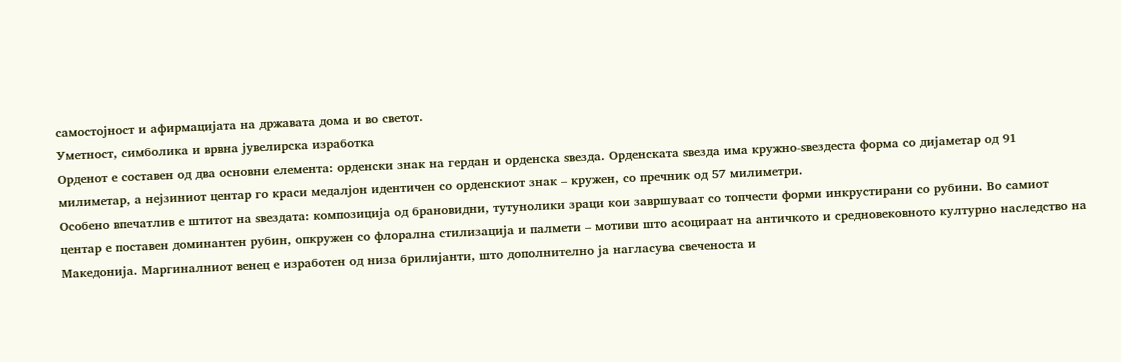самостојност и афирмацијата на државата дома и во светот.
Уметност, симболика и врвна јувелирска изработка
Орденот е составен од два основни елемента: орденски знак на гердан и орденска ѕвезда. Орденската ѕвезда има кружно-ѕвездеста форма со дијаметар од 91 милиметар, а нејзиниот центар го краси медалјон идентичен со орденскиот знак – кружен, со пречник од 57 милиметри.
Особено впечатлив е штитот на ѕвездата: композиција од брановидни, тутунолики зраци кои завршуваат со топчести форми инкрустирани со рубини. Во самиот центар е поставен доминантен рубин, опкружен со флорална стилизација и палмети – мотиви што асоцираат на античкото и средновековното културно наследство на Македонија. Маргиналниот венец е изработен од низа брилијанти, што дополнително ја нагласува свеченоста и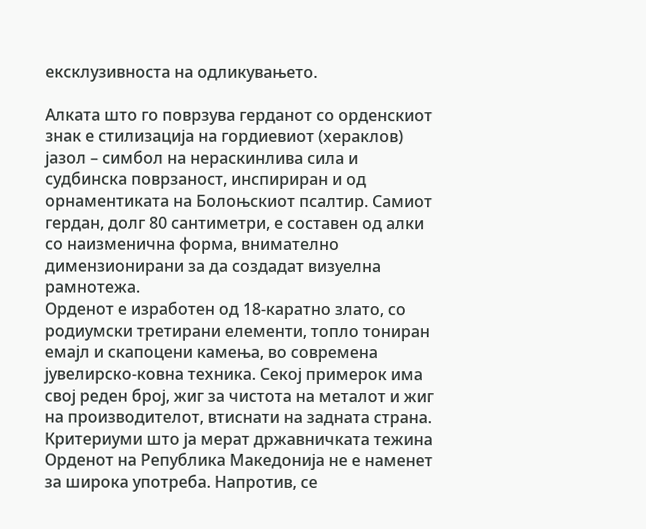ексклузивноста на одликувањето.

Алката што го поврзува герданот со орденскиот знак е стилизација на гордиевиот (хераклов) јазол – симбол на нераскинлива сила и судбинска поврзаност, инспириран и од орнаментиката на Болоњскиот псалтир. Самиот гердан, долг 80 сантиметри, е составен од алки со наизменична форма, внимателно димензионирани за да создадат визуелна рамнотежа.
Орденот е изработен од 18-каратно злато, со родиумски третирани елементи, топло тониран емајл и скапоцени камења, во современа јувелирско-ковна техника. Секој примерок има свој реден број, жиг за чистота на металот и жиг на производителот, втиснати на задната страна.
Критериуми што ја мерат државничката тежина
Орденот на Република Македонија не е наменет за широка употреба. Напротив, се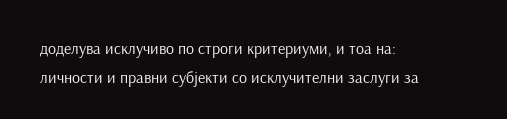доделува исклучиво по строги критериуми, и тоа на:
личности и правни субјекти со исклучителни заслуги за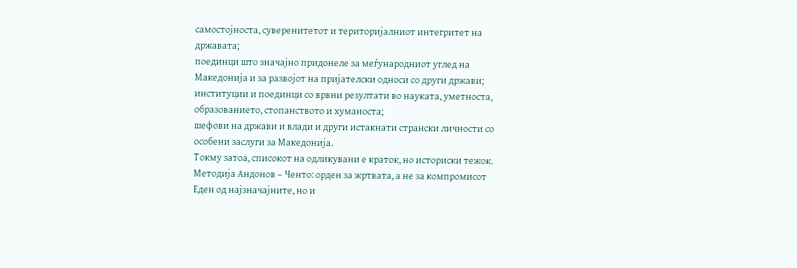самостојноста, суверенитетот и територијалниот интегритет на државата;
поединци што значајно придонеле за меѓународниот углед на Македонија и за развојот на пријателски односи со други држави;
институции и поединци со врвни резултати во науката, уметноста, образованието, стопанството и хуманоста;
шефови на држави и влади и други истакнати странски личности со особени заслуги за Македонија.
Токму затоа, списокот на одликувани е краток, но историски тежок.
Методија Андонов – Ченто: орден за жртвата, а не за компромисот
Еден од најзначајните, но и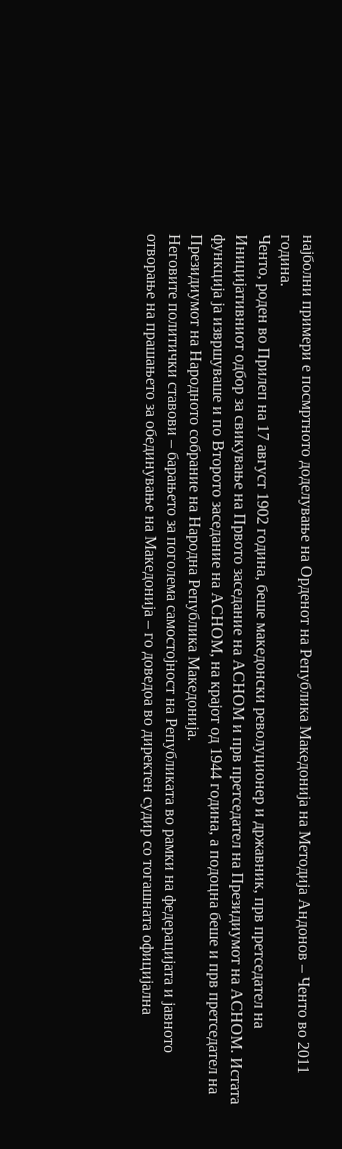најболни примери е посмртното доделување на Орденот на Република Македонија на Методија Андонов – Ченто во 2011 година.
Ченто, роден во Прилеп на 17 август 1902 година, беше македонски револуционер и државник, прв претседател на Иницијативниот одбор за свикување на Првото заседание на АСНОМ и прв претседател на Президиумот на АСНОМ. Истата функција ја извршуваше и по Второто заседание на АСНОМ, на крајот од 1944 година, а подоцна беше и прв претседател на Президиумот на Народното собрание на Народна Република Македонија.
Неговите политички ставови – барањето за поголема самостојност на Републиката во рамки на федерацијата и јавното отворање на прашањето за обединување на Македонија – го доведоа во директен судир со тогашната официјална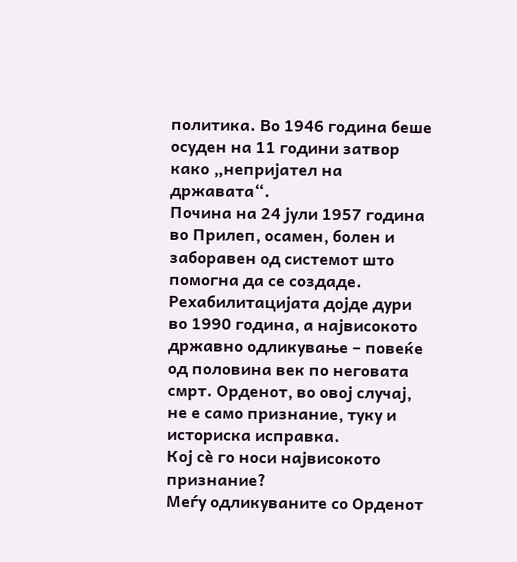политика. Во 1946 година беше осуден на 11 години затвор како „непријател на државата“.
Почина на 24 јули 1957 година во Прилеп, осамен, болен и заборавен од системот што помогна да се создаде. Рехабилитацијата дојде дури во 1990 година, а највисокото државно одликување – повеќе од половина век по неговата смрт. Орденот, во овој случај, не е само признание, туку и историска исправка.
Кој сè го носи највисокото признание?
Меѓу одликуваните со Орденот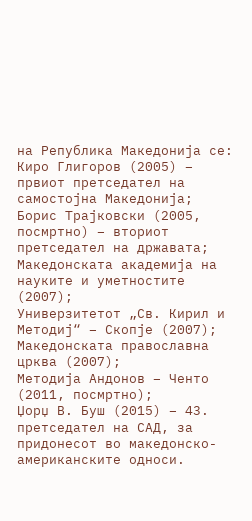на Република Македонија се:
Киро Глигоров (2005) – првиот претседател на самостојна Македонија;
Борис Трајковски (2005, посмртно) – вториот претседател на државата;
Македонската академија на науките и уметностите (2007);
Универзитетот „Св. Кирил и Методиј“ – Скопје (2007);
Македонската православна црква (2007);
Методија Андонов – Ченто (2011, посмртно);
Џорџ В. Буш (2015) – 43. претседател на САД, за придонесот во македонско-американските односи.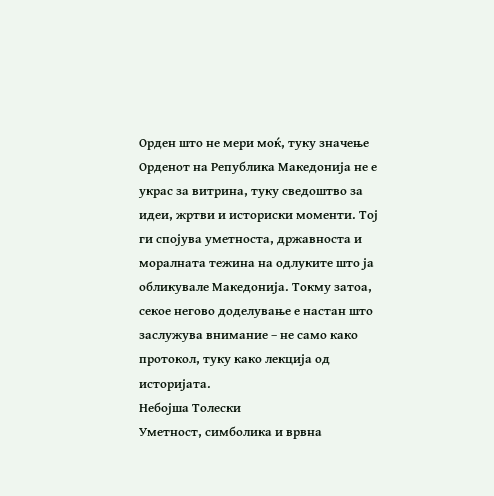Орден што не мери моќ, туку значење
Орденот на Република Македонија не е украс за витрина, туку сведоштво за идеи, жртви и историски моменти. Тој ги спојува уметноста, државноста и моралната тежина на одлуките што ја обликувале Македонија. Токму затоа, секое негово доделување е настан што заслужува внимание – не само како протокол, туку како лекција од историјата.
Небојша Толески
Уметност, симболика и врвна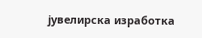јувелирска изработка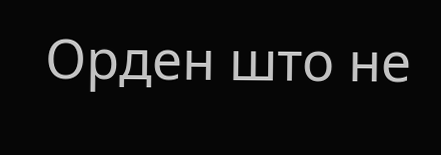Орден што не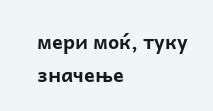мери моќ, туку значење